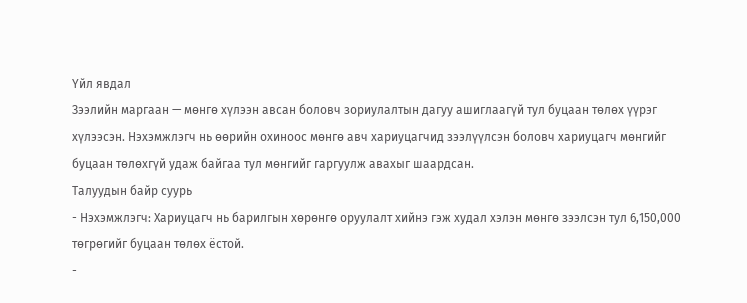Үйл явдал
Зээлийн маргаан — мөнгө хүлээн авсан боловч зориулалтын дагуу ашиглаагүй тул буцаан төлөх үүрэг хүлээсэн. Нэхэмжлэгч нь өөрийн охиноос мөнгө авч хариуцагчид зээлүүлсэн боловч хариуцагч мөнгийг буцаан төлөхгүй удаж байгаа тул мөнгийг гаргуулж авахыг шаардсан.
Талуудын байр суурь
- Нэхэмжлэгч: Хариуцагч нь барилгын хөрөнгө оруулалт хийнэ гэж худал хэлэн мөнгө зээлсэн тул 6,150,000 төгрөгийг буцаан төлөх ёстой.
-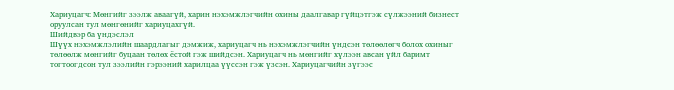Хариуцагч: Мөнгийг зээлж аваагүй, харин нэхэмжлэгчийн охины даалгавар гүйцэтгэж сүлжээний бизнест оруулсан тул мөнгөнийг хариуцахгүй.
Шийдвэр ба үндэслэл
Шүүх нэхэмжлэлийн шаардлагыг дэмжиж, хариуцагч нь нэхэмжлэгчийн үндсэн төлөөлөгч болох охиныг төлөөлж мөнгийг буцаан төлөх ёстой гэж шийдсэн. Хариуцагч нь мөнгийг хүлээн авсан үйл баримт тогтоогдсон тул зээлийн гэрээний харилцаа үүссэн гэж үзсэн. Хариуцагчийн зүгээс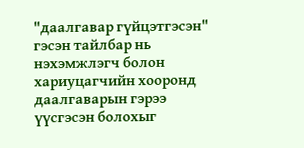"даалгавар гүйцэтгэсэн" гэсэн тайлбар нь нэхэмжлэгч болон хариуцагчийн хооронд даалгаварын гэрээ үүсгэсэн болохыг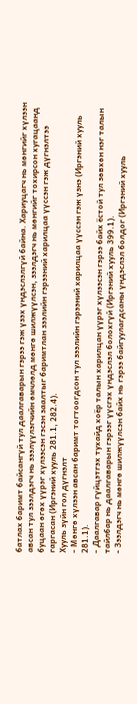батлах баримт байсангүй тул даалгаварын гэрээ гэж үзэх үндэслэлгүй байна. Хариуцагч нь мөнгийг хүлээн авсан тул зээлдэгч нь зээлүүлэгчийн өмчлөлд мөнгө шилжүүлсэн, зээлдэгч нь мөнгийг тохирсон хугацаанд буцаан өгөх үүрэг хүлээсэн гэсэн заалтыг баримтлан зээлийн гэрээний харилцаа үүссэн гэж дүгнэлтээ гаргасан (Иргэний хууль 281.1, 282.4).
Хууль зүйн гол дүгнэлт
- Мөнгө хүлээн авсан баримт тогтоогдсон тул зээлийн гэрээний харилцаа үүссэн гэж үзнэ (Иргэний хууль 281.1).
- Даалгавар гүйцэтгэх тухайд хоёр талын харилцан үүрэг хүлээсэн гэрээ байх ёстой тул зөвхөн нэг талын тайлбар нь даалгаварын гэрээг үүсгэх үндэслэл болохгүй (Иргэний хууль 399.1).
- Зээлдэгч нь мөнгө шилжүүлсэн байх нь гэрээ байгуулагдсаны үндэслэл болдог (Иргэний хууль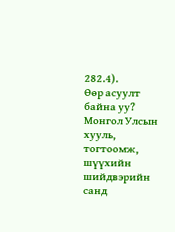282.4).
Өөр асуулт байна уу?
Монгол Улсын хууль, тогтоомж, шүүхийн шийдвэрийн санд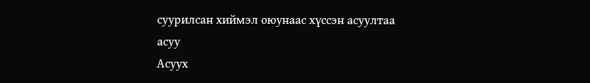суурилсан хиймэл оюунаас хүссэн асуултаа асуу
Асуух